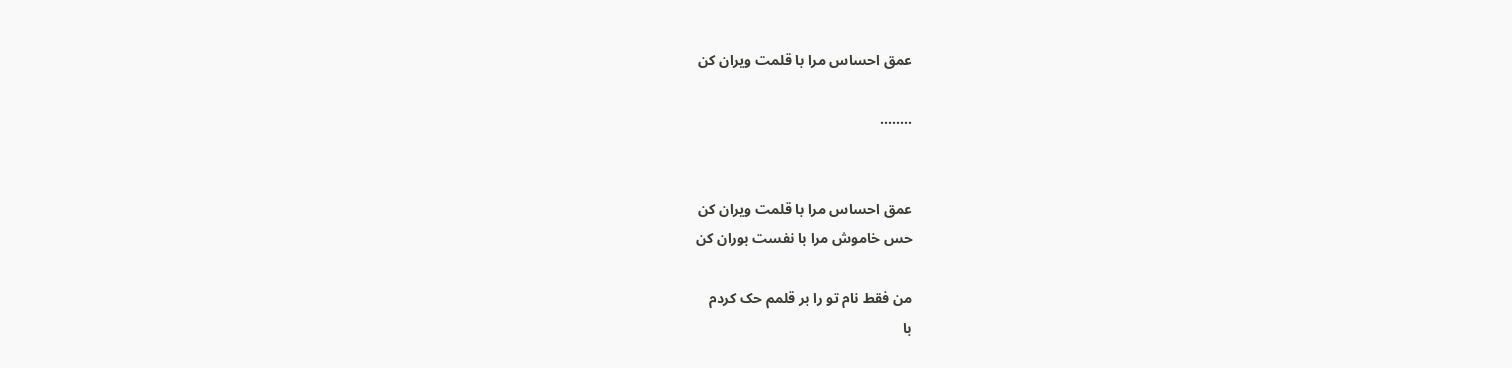عمق احساس مرا با قلمت ویران کن

........


عمق احساس مرا با قلمت ویران کن
حس خاموش مرا با نفست بوران کن

من فقط نام تو را بر قلمم حک کردم
با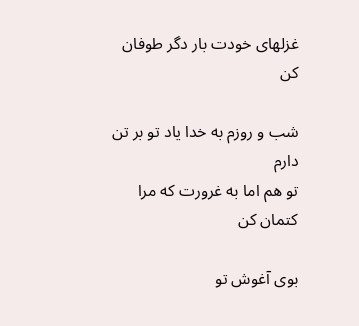غزلهای خودت بار دگر طوفان کن

شب و روزم به خدا یاد تو بر تن دارم
تو هم اما به غرورت که مرا کتمان کن

بوی آغوش تو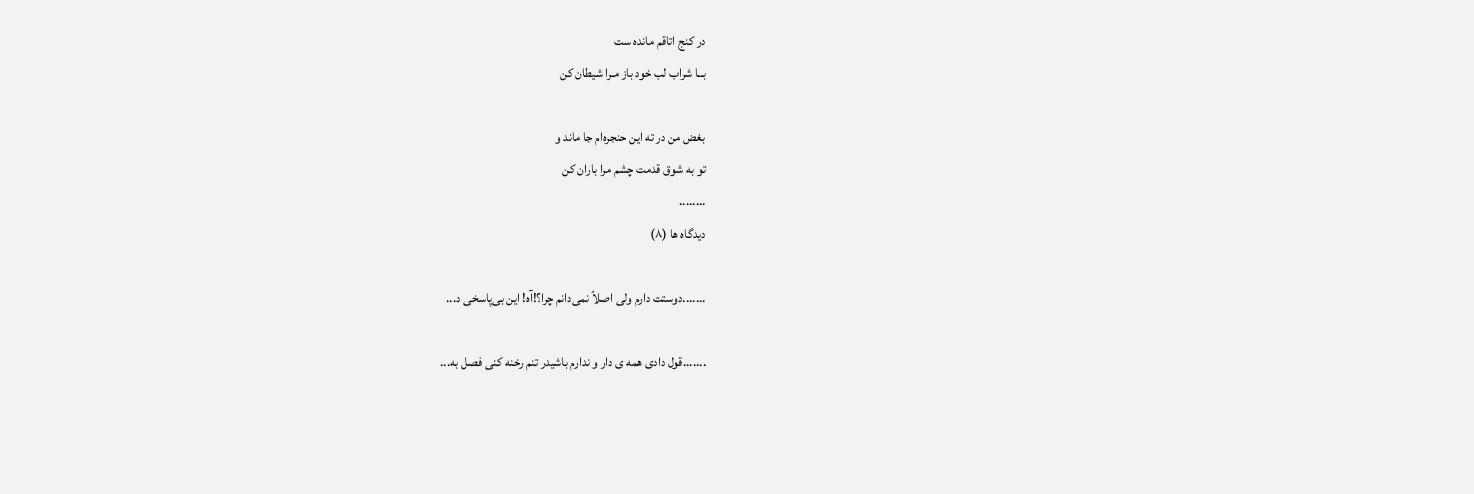در کنج اتاقم مانده ست
بــا شراب لب خود باز مـرا شیطان کن

بغض من در ته این حنجره‌ام جا ماند و
تو به شوق قدمت چشم مرا باران کن
........
دیدگاه ها (۸)

.......دوستت دارم ولی اصلاً نمی‌دانم چرا؟!آه! این بی‌پاسخی د...

.......قول دادی همه ی دار و ندارم باشیدر تنم رخنه کنی فصل به...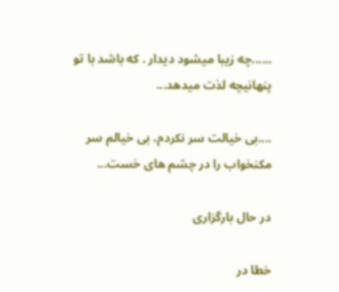......چه زیبا میشود دیدار . که باشد با تو پنهانیچه لذت میدهد...

....بی خیالت سر نکردم، بی خیالم سر مکنخواب را در چشم های خست...

در حال بارگزاری

خطا در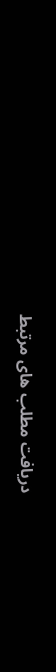دریافت مطلب های مرتبط